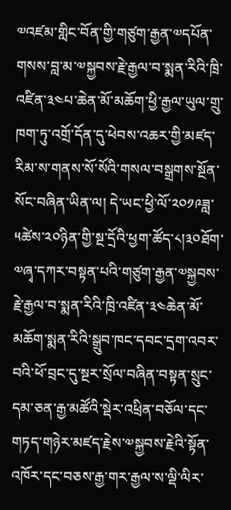༧འཛམ་གླིང་བོན་གྱི་གཙུག་རྒྱན་༧དཔོན་གསས་བླ་མ་༧སྐྱབས་རྗེ་རྒྱལ་བ་སྨན་རིའི་ཁྲི་འཛིན་༣༤པ་ཆེན་མོ་མཆོག་ཕྱི་རྒྱལ་ཡུལ་གྲུ་ཁག་ཏུ་འགྲོ་དོན་དུ་ཕེབས་འཆར་གྱི་མཛད་རིམ་ས་གནས་སོ་སོའི་གསལ་བསྒྲགས་སྔོན་སོང་བཞིན་ཡིན་ལ། དེ་ཡང་ཕྱི་ལོ་༢༠༡༩ཟླ་༥ཚེས་༢༠ཉིན་གྱི་སྔ་དྲོའི་ཕྱག་ཚོད་༨།༣༠ཐོག་༧ཞྭ་དཀར་བསྟན་པའི་གཙུག་རྒྱན་༧སྐྱབས་རྗེ་རྒྱལ་བ་སྨན་རིའི་ཁྲི་འཛིན་༣༤ཆེན་མོ་མཆོག་སྨན་རིའི་སྒྲུབ་ཁང་དབང་དྲག་འབར་བའི་ཕོ་བྲང་དུ་སྔར་སྲོལ་བཞིན་བསྟན་སྲུང་དམ་ཅན་རྒྱ་མཚོའི་སྡེར་འཕྲིན་བཅོལ་དང་གཏད་གཉེར་མཛད་རྗེས་༧སྐྱབས་རྗེའི་སྟོན་འཁོར་དང་བཅས་རྒྱ་གར་རྒྱལ་ས་ལྡི་ལིར་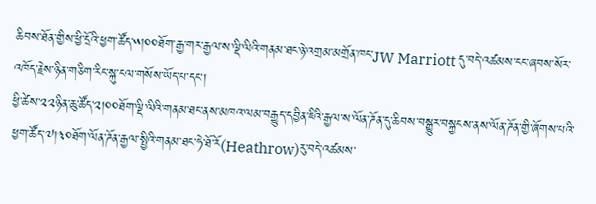ཆིབས་ཐོན་གྱིས་ཕྱི་དྲོའི་ཕྱག་ཚོད་༥།༠༠ཐོག་རྒྱ་གར་རྒྱལ་ས་ལྡི་ལིའི་གནམ་ཐང་ཉེ་འགྲམ་མགྲོན་ཁང་JW Marriott དུ་བདེ་འཚམས་ངང་ཞབས་སོར་འཁོད་རྗེས་ཉིན་གཅིག་རིང་སྐུ་ངལ་གསོས་ཡོད་པ་དང་།
ཕྱི་ཚེས་༢༢ཉིན་ཆུ་ཚོད་༢།༠༠ཐོག་ལྡི་ལིའི་གནམ་ཐང་ནས་མཁའ་ལམ་བརྒྱུད་དབྱིན་ཇིའི་རྒྱལ་ས་ལོན་ཌོན་དུ་ཆིབས་བསྒྱུར་བསྐྱངས་ནས་ལོན་ཌོན་གྱི་ཞོགས་པའི་ཕྱག་ཚོད་༧།༣༠ཐོག་ལོན་ཌོན་རྒྱལ་སྤྱིའི་གནམ་ཐང་ཧེ་ཐོ་རོ(Heathrow)རུ་བདེ་འཚམས་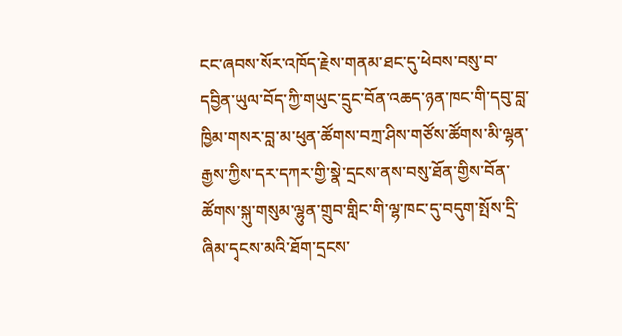ངང་ཞབས་སོར་འཁོད་རྗེས་གནམ་ཐང་དུ་ཕེབས་བསུ་བ་དབྱིན་ཡུལ་བོད་ཀྱི་གཡུང་དྲུང་བོན་འཆད་ཉན་ཁང་གི་དབུ་བླ་ཁྱིམ་གསར་བླ་མ་ཕུན་ཚོགས་བཀྲ་ཤིས་གཙོས་ཚོགས་མི་ལྷན་རྒྱས་ཀྱིས་དར་དཀར་གྱི་སྣེ་དྲངས་ནས་བསུ་ཐོན་གྱིས་བོན་ཚོགས་སྐུ་གསུམ་ལྷུན་གྲུབ་གླིང་གི་ལྷ་ཁང་དུ་བདུག་སྤོས་དྲི་ཞིམ་དྭངས་མའི་ཐོག་དྲངས་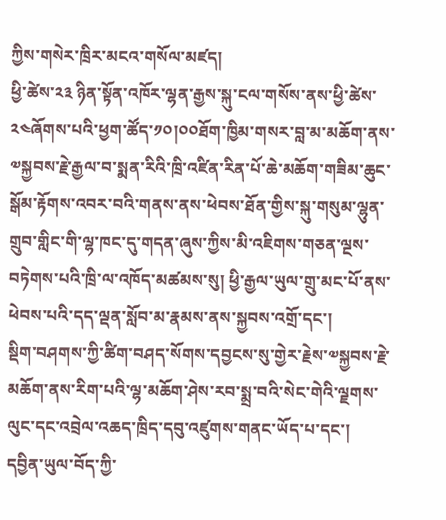ཀྱིས་གསེར་ཁྲིར་མངའ་གསོལ་མཛད།
ཕྱི་ཚེས་༢༣ ཉིན་སྟོན་འཁོར་ལྷན་རྒྱས་སྐུ་ངལ་གསོས་ནས་ཕྱི་ཚེས་༢༤ཞོགས་པའི་ཕྱག་ཚོད་༡༠།༠༠ཐོག་ཁྱིམ་གསར་བླ་མ་མཆོག་ནས་༧སྐྱབས་རྗེ་རྒྱལ་བ་སྨན་རིའི་ཁྲི་འཛིན་རིན་པོ་ཆེ་མཆོག་གཟིམ་ཆུང་སྒོམ་རྟོགས་འབར་བའི་གནས་ནས་ཕེབས་ཐོན་གྱིས་སྐུ་གསུམ་ལྷུན་གྲུབ་གླིང་གི་ལྷ་ཁང་དུ་གདན་ཞུས་ཀྱིས་མི་འཇིགས་གཅན་ལྔས་བཏེགས་པའི་ཁྲི་ལ་འཁོད་མཚམས་སུ། ཕྱི་རྒྱལ་ཡུལ་གྲུ་མང་པོ་ནས་ཕེབས་པའི་དད་ལྡན་སློབ་མ་རྣམས་ནས་སྐྱབས་འགྲོ་དང་།
སྡིག་བཤགས་ཀྱི་ཚིག་བཤད་སོགས་དབྱངས་སུ་གྱེར་རྗེས་༧སྐྱབས་རྗེ་མཆོག་ནས་རིག་པའི་ལྷ་མཆོག་ཤེས་རབ་སྨྲ་བའི་སེང་གེའི་ལྗགས་ལུང་དང་འབྲེལ་འཆད་ཁྲིད་དབུ་འཛུགས་གནང་ཡོད་པ་དང་། དབྱིན་ཡུལ་བོད་ཀྱི་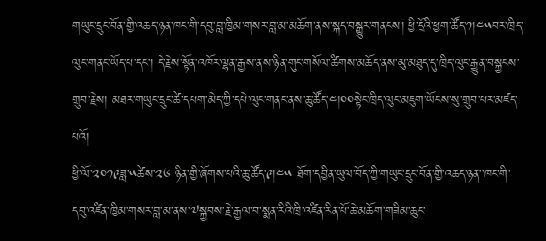གཡུང་དྲུང་བོན་གྱི་འཆད་ཉན་ཁང་གི་དབུ་བླ་ཁྱིམ་གསར་བླ་མ་མཆོག་ནས་སྐད་བསྒྱུར་གནངས། ཕྱི་དྲོའི་ཕྱག་ཚོད་༡།༤༥བར་ཁྲིད་ལུང་གནང་ཡོད་པ་དང་། དེ་རྗེས་སྟོན་འཁོར་ལྷན་རྒྱས་ནས་ཉིན་གུང་གསོལ་ཚིགས་མཆོད་ནས་མུ་མཐུད་དུ་ཁྲིད་ལུང་རྒྱུན་བསྐྱངས་གྲུབ་རྗེས། མཐར་གཡུང་དྲུང་ཚེ་དཔག་མེད་ཀྱི་དཔེ་ལུང་གནང་ནས་ཆུ་ཚོད་༤།༠༠སྟེང་ཁྲིད་ལུང་མཇུག་ཡོངས་སུ་གྲུབ་པར་མཛད་པའོ།
ཕྱི་ལོ་༢༠༡༩ཟླ་༥ཚེས་༢༦ ཉིན་གྱི་ཞོགས་པའི་ཆུ་ཚོད་༩།༤༥ ཐོག་དབྱིན་ཡུལ་བོད་ཀྱི་གཡུང་དྲུང་བོན་གྱི་འཆད་ཉན་་ཁང་གི་དབུ་འཛིན་ཁྱིམ་གསར་བླ་མ་ནས་༧སྐྱབས་རྗེ་རྒྱལ་བ་སྨན་རིའི་ཁྲི་འཛིན་རིན་པོ་ཆེ་མཆོག་གཟིམ་ཆུང་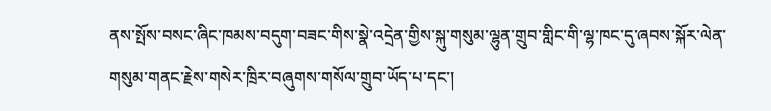ནས་སྤོས་བསང་ཞིང་ཁམས་བདུག་བཟང་གིས་སྣེ་འདྲེན་གྱིས་སྐུ་གསུམ་ལྷུན་གྲུབ་གླིང་གི་ལྷ་ཁང་དུ་ཞབས་སྐོར་ལེན་གསུམ་གནང་རྗེས་གསེར་ཁྲིར་བཞུགས་གསོལ་གྲུབ་ཡོད་པ་དང་།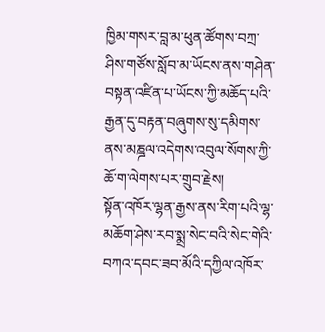ཁྱིམ་གསར་བླ་མ་ཕུན་ཚོགས་བཀྲ་ཤིས་གཙོས་སློབ་མ་ཡོངས་ནས་གཤེན་བསྟན་འཛིན་པ་ཡོངས་ཀྱི་མཆོད་པའི་རྒྱན་དུ་བརྟན་བཞུགས་སུ་དམིགས་ནས་མཎྜལ་འདེགས་འབུལ་སོགས་ཀྱི་ཆོ་ག་ལེགས་པར་གྲུབ་རྗེས།
སྟོན་འཁོར་ལྷན་རྒྱས་ནས་རིག་པའི་ལྷ་མཆོག་ཤེས་རབ་སྨྲ་སེང་བའི་སེང་གེའི་བཀའ་དབང་ཟབ་མོའི་དཀྱིལ་འཁོར་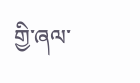གྱི་ཞལ་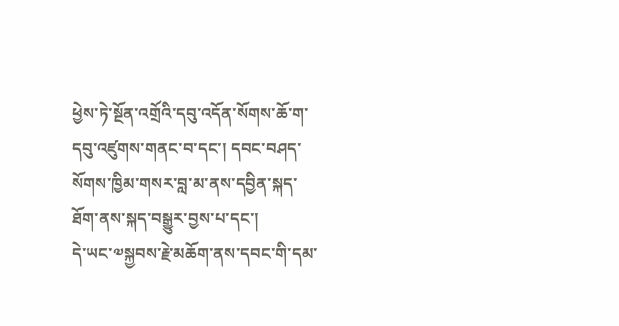ཕྱེས་ཏེ་སྔོན་འགྲོའི་དབུ་འདོན་སོགས་ཆོ་ག་དབུ་འཛུགས་གནང་བ་དང་། དབང་བཤད་སོགས་ཁྱིམ་གསར་བླ་མ་ནས་དབྱིན་སྐད་ཐོག་ནས་སྐད་བསྒྱུར་བྱས་པ་དང་།
དེ་ཡང་༧སྐྱབས་རྗེ་མཆོག་ནས་དབང་གི་དམ་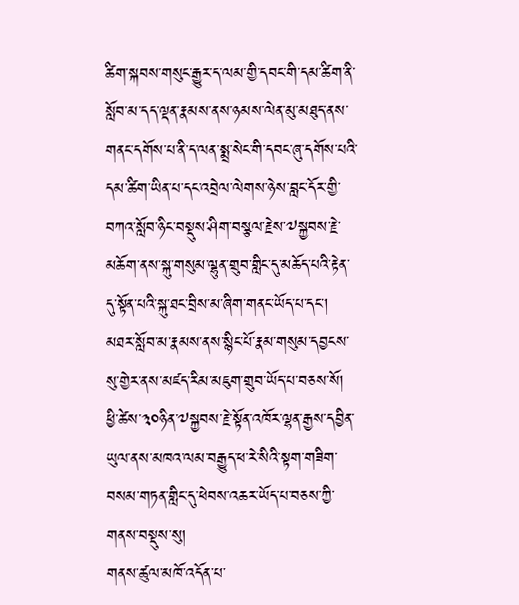ཚིག་སྐབས་གསུང་རྒྱུར་ད་ལམ་གྱི་དབང་གི་དམ་ཚིག་ནི་སློབ་མ་དད་ལྡན་རྣམས་ནས་ཉམས་ལེན་མུ་མཐུད་ནས་གནང་དགོས་པ་ནི་ད་ལན་སྨྲ་སེང་གི་དབང་ཞུ་དགོས་པའི་དམ་ཚིག་ཡིན་པ་དང་འབྲེལ་ལེགས་ཉེས་བླང་དོར་གྱི་བཀའ་སློབ་ཉིང་བསྡུས་ཤིག་བསྩལ་རྗེས་༧སྐྱབས་རྗེ་མཆོག་ནས་སྐུ་གསུམ་ལྷུན་གྲུབ་གླིང་དུ་མཆོད་པའི་རྟེན་དུ་སྟོན་པའི་སྐུ་ཐང་བྲིས་མ་ཞིག་གནང་ཡོད་པ་དང་།
མཐར་སློབ་མ་རྣམས་ནས་སྙིང་པོ་རྣམ་གསུམ་དབྱངས་སུ་གྱེར་ནས་མཛད་རིམ་མཇུག་གྲུབ་ཡོད་པ་བཅས་སོ།
ཕྱི་ཚེས་༣༠ཉིན་༧སྐྱབས་རྗེ་སྟོན་འཁོར་ལྷན་རྒྱས་དབྱིན་ཡུལ་ནས་མཁའ་ལམ་བརྒྱུད་ཕ་རེ་སིའི་སྟག་གཟིག་བསམ་གཏན་གླིང་དུ་ཕེབས་འཆར་ཡོད་པ་བཅས་ཀྱི་གནས་བསྡུས་སུ།
གནས་ཚུལ་མཁོ་འདོན་པ་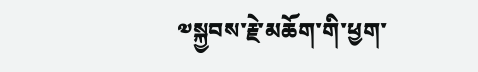༧སྐྱབས་རྗེ་མཆོག་གི་ཕྱག་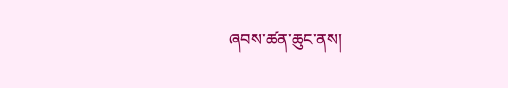ཞབས་ཚན་ཆུང་ནས།